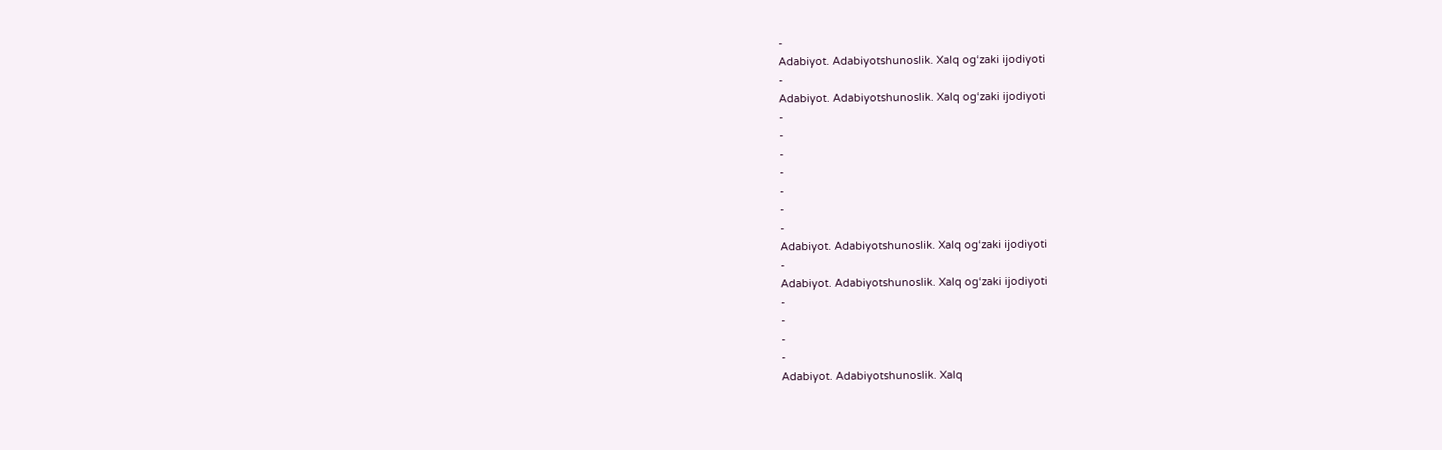-
Adabiyot. Adabiyotshunoslik. Xalq og‘zaki ijodiyoti
-
Adabiyot. Adabiyotshunoslik. Xalq og‘zaki ijodiyoti
-
-
-
-
-
-
-
Adabiyot. Adabiyotshunoslik. Xalq og‘zaki ijodiyoti
-
Adabiyot. Adabiyotshunoslik. Xalq og‘zaki ijodiyoti
-
-
-
-
Adabiyot. Adabiyotshunoslik. Xalq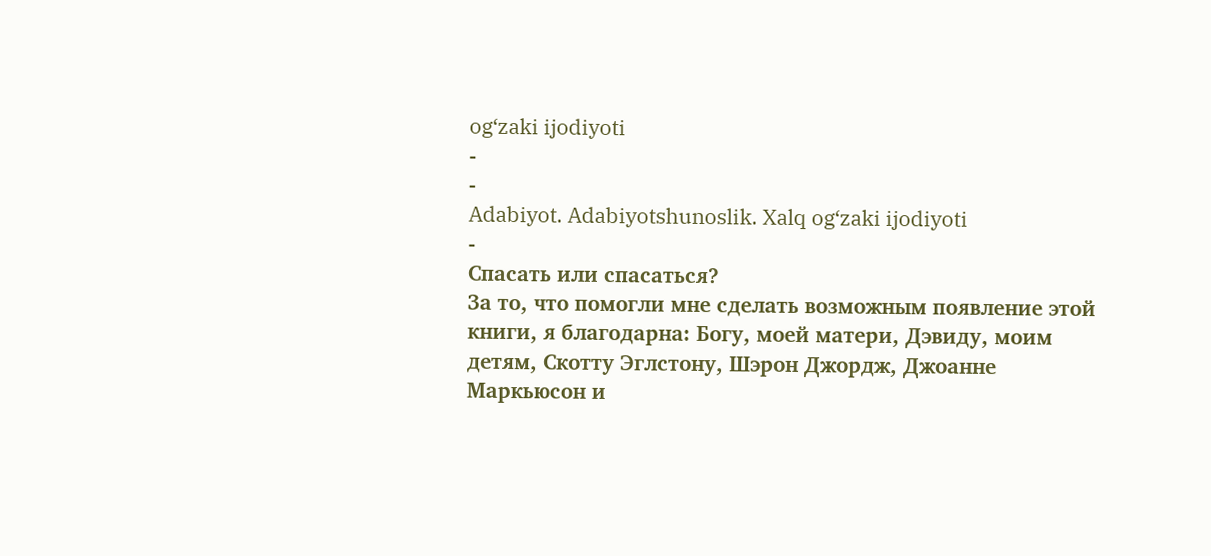og‘zaki ijodiyoti
-
-
Adabiyot. Adabiyotshunoslik. Xalq og‘zaki ijodiyoti
-
Спасать или спасаться?
За то, что помогли мне сделать возможным появление этой книги, я благодарна: Богу, моей матери, Дэвиду, моим детям, Скотту Эглстону, Шэрон Джордж, Джоанне Маркьюсон и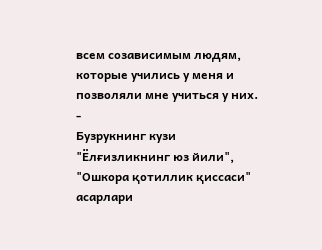всем созависимым людям, которые учились у меня и позволяли мне учиться у них.
-
Бузрукнинг кузи
"Ёлғизликнинг юз йили", "Ошкора қотиллик қиссаси" асарлари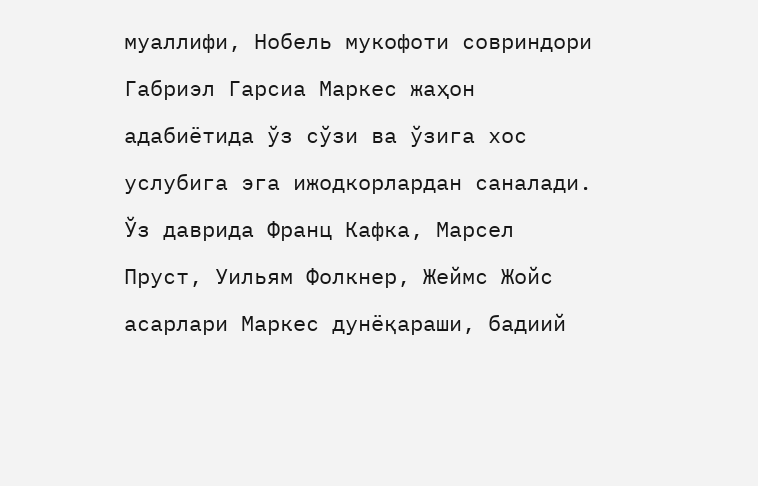муаллифи, Нобель мукофоти совриндори Габриэл Гарсиа Маркес жаҳон адабиётида ўз сўзи ва ўзига хос услубига эга ижодкорлардан саналади. Ўз даврида Франц Кафка, Марсел Пруст, Уильям Фолкнер, Жеймс Жойс асарлари Маркес дунёқараши, бадиий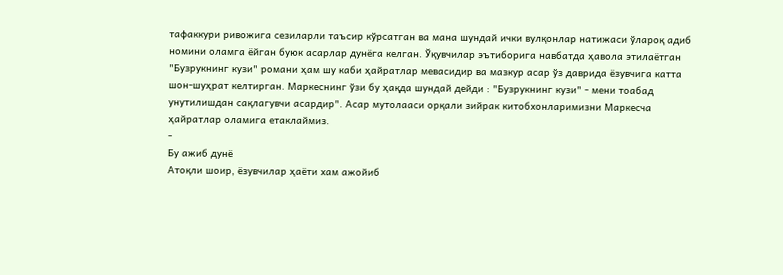тафаккури ривожига сезиларли таъсир кўрсатган ва мана шундай ички вулқонлар натижаси ўлароқ адиб номини оламга ёйган буюк асарлар дунёга келган. Ўқувчилар эътиборига навбатда ҳавола этилаётган "Бузрукнинг кузи" романи ҳам шу каби ҳайратлар мевасидир ва мазкур асар ўз даврида ёзувчига катта шон-шуҳрат келтирган. Маркеснинг ўзи бу ҳақда шундай дейди : "Бузрукнинг кузи" - мени тоабад унутилишдан сақлагувчи асардир". Асар мутолааси орқали зийрак китобхонларимизни Маркесча ҳайратлар оламига етаклаймиз.
-
Бу ажиб дунё
Атоқли шоир, ёзувчилар ҳаёти хам ажойиб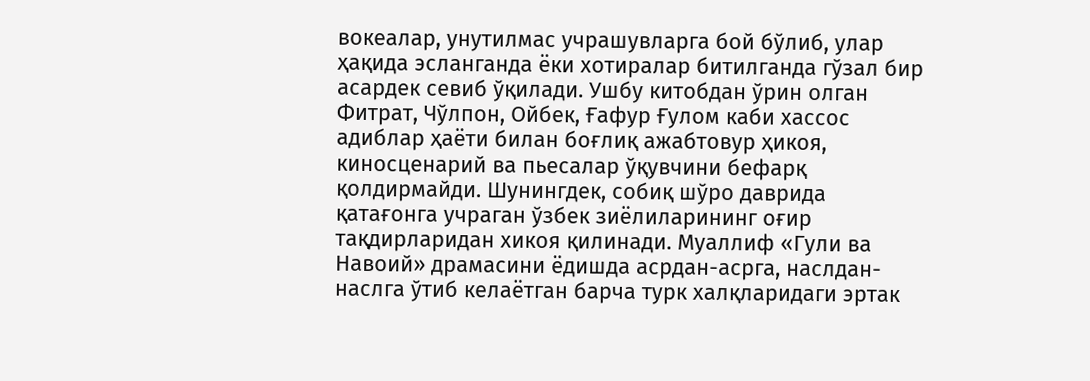вокеалар, унутилмас учрашувларга бой бўлиб, улар ҳақида эсланганда ёки хотиралар битилганда гўзал бир асардек севиб ўқилади. Ушбу китобдан ўрин олган Фитрат, Чўлпон, Ойбек, Ғафур Ғулом каби хассос адиблар ҳаёти билан боғлиқ ажабтовур ҳикоя, киносценарий ва пьесалар ўқувчини бефарқ қолдирмайди. Шунингдек, собиқ шўро даврида қатағонга учраган ўзбек зиёлиларининг оғир тақдирларидан хикоя қилинади. Муаллиф «Гули ва Навоий» драмасини ёдишда асрдан-асрга, наслдан-наслга ўтиб келаётган барча турк халқларидаги эртак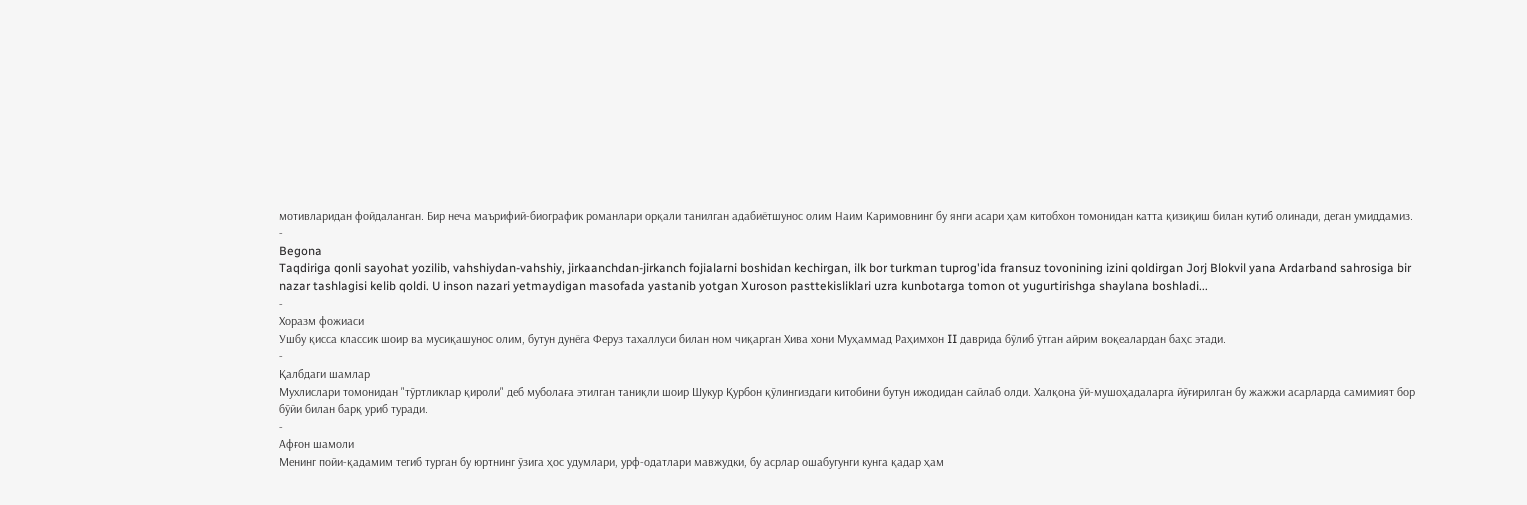мотивларидан фойдаланган. Бир неча маърифий-биографик романлари орқали танилган адабиётшунос олим Наим Каримовнинг бу янги асари ҳам китобхон томонидан катта қизиқиш билан кутиб олинади, деган умиддамиз.
-
Begona
Taqdiriga qonli sayohat yozilib, vahshiydan-vahshiy, jirkaanchdan-jirkanch fojialarni boshidan kechirgan, ilk bor turkman tuprog'ida fransuz tovonining izini qoldirgan Jorj Blokvil yana Ardarband sahrosiga bir nazar tashlagisi kelib qoldi. U inson nazari yetmaydigan masofada yastanib yotgan Xuroson pasttekisliklari uzra kunbotarga tomon ot yugurtirishga shaylana boshladi...
-
Хоразм фожиаси
Ушбу қисса классик шоир ва мусиқашунос олим, бутун дунёга Феруз тахаллуси билан ном чиқарган Хива хони Муҳаммад Раҳимхон II даврида бўлиб ўтган айрим воқеалардан баҳс этади.
-
Қалбдаги шамлар
Мухлислари томонидан "тўртликлар қироли" деб муболаға этилган таниқли шоир Шукур Қурбон қўлингиздаги китобини бутун ижодидан сайлаб олди. Халқона ўй-мушоҳадаларга йўғирилган бу жажжи асарларда самимият бор бўйи билан барқ уриб туради.
-
Афғон шамоли
Менинг пойи-қадамим тегиб турган бу юртнинг ўзига ҳос удумлари, урф-одатлари мавжудки, бу асрлар ошабугунги кунга қадар ҳам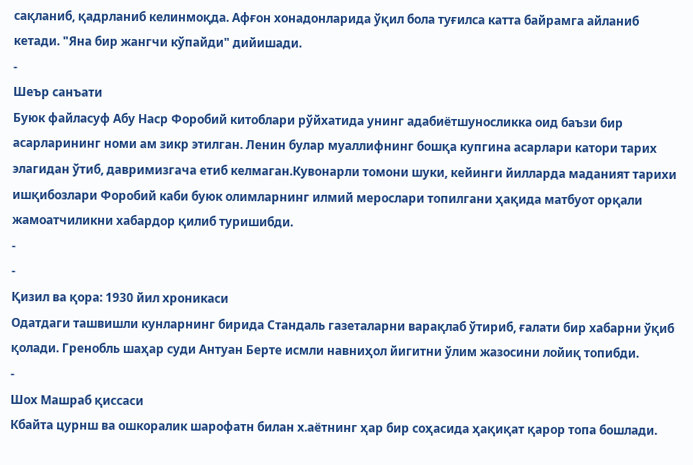сақланиб, қадрланиб келинмоқда. Афғон хонадонларида ўқил бола туғилса катта байрамга айланиб кетади. "Яна бир жангчи кўпайди" дийишади.
-
Шеър санъати
Буюк файласуф Абу Наср Форобий китоблари рўйхатида унинг адабиётшуносликка оид баъзи бир асарларининг номи ам зикр этилган. Ленин булар муаллифнинг бошқа купгина асарлари катори тарих элагидан ўтиб, давримизгача етиб келмаган.Кувонарли томони шуки, кейинги йилларда маданият тарихи ишқибозлари Форобий каби буюк олимларнинг илмий мерослари топилгани ҳақида матбуот орқали жамоатчиликни хабардор қилиб туришибди.
-
-
Қизил ва қора: 1930 йил хроникаси
Одатдаги ташвишли кунларнинг бирида Стандаль газеталарни варақлаб ўтириб, ғалати бир хабарни ўқиб қолади. Гренобль шаҳар суди Антуан Берте исмли навниҳол йигитни ўлим жазосини лойиқ топибди.
-
Шох Машраб қиссаси
Кбайта цурнш ва ошкоралик шарофатн билан х.аётнинг ҳар бир соҳасида ҳақиқат қарор топа бошлади.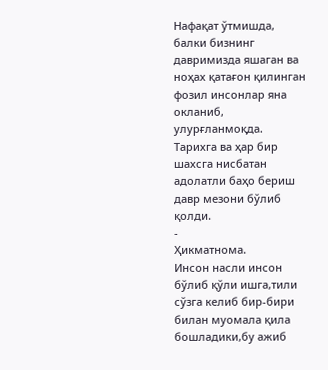Нафақат ўтмишда, балки бизнинг давримизда яшаган ва ноҳах қатағон қилинган фозил инсонлар яна окланиб, улурғланмоқда. Тарихга ва ҳap бир шахсга нисбатан адолатли баҳо бериш давр мезони бўлиб қолди.
-
Ҳикматнома.
Инсон насли инсон бўлиб қўли ишга,тили сўзга келиб бир-бири билан муомала қила бошладики,бу ажиб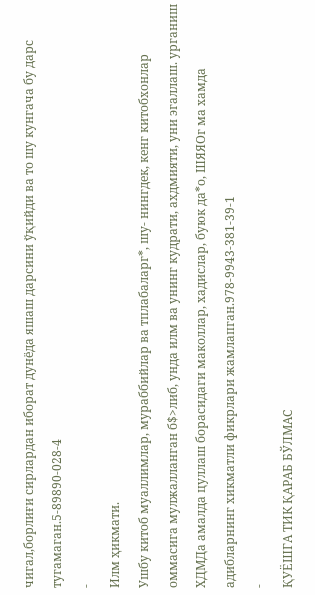чигал,борлиғи сирлардан иборат дунёда яшаш дарсини ўқийди ва то шу кунгача бу дарс тугамаган.5-89890-028-4
-
Илм ҳикмати.
Ушбу китоб муаллимлар, мураббийлар ва тплабаларг*, шу- нингдек, кенг китобхонлар оммасига мулжалланган б$>либ, унда илм ва унинг кудрати, ахдмияти, уни эгаллаш. урганиш ХДМДа амалда цуллаш борасидаги маколлар, хадислар, буюк да*о, ШЯЯОг ма хамда адибларнинг хикматли фикрлари жамлапган.978-9943-381-39-1
-
ҚУЁШГА ТИК ҚАРАБ БЎЛМАС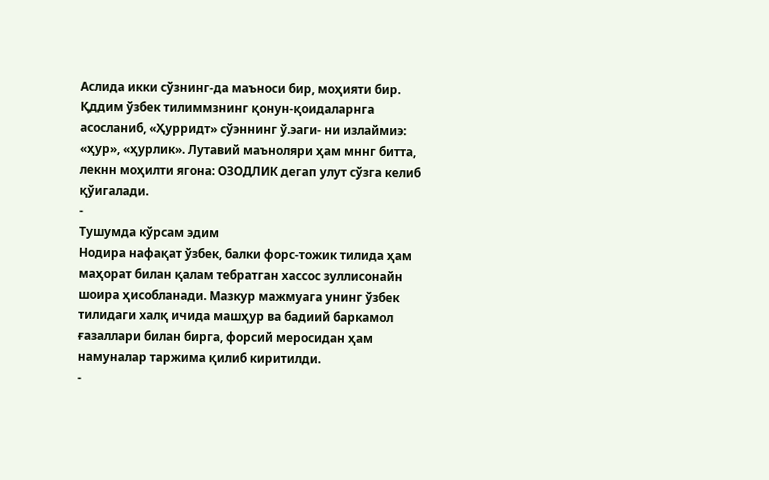Аслида икки сўзнинг-да маъноси бир, моҳияти бир. Қддим ўзбек тилиммзнинг қонун-қоидаларнга асосланиб, «Ҳурридт» сўэннинг ў.эаги- ни излаймиэ: «ҳур», «ҳурлик». Лутавий маъноляри ҳам мннг битта, лекнн моҳилти ягона: ОЗОДЛИК дегап улут сўзга келиб қўигалади.
-
Тушумда кўрсам эдим
Нодира нафақат ўзбек, балки форс-тожик тилида ҳам маҳорат билан қалам тебратган хассос зуллисонайн шоира ҳисобланади. Мазкур мажмуага унинг ўзбек тилидаги халқ ичида машҳур ва бадиий баркамол ғазаллари билан бирга, форсий меросидан ҳам намуналар таржима қилиб киритилди.
-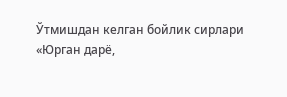Ўтмишдан келган бойлик сирлари
«Юрган дарё,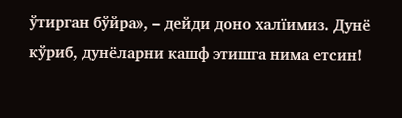ўтирган бўйра», – дейди доно халїимиз. Дунё кўриб, дунёларни кашф этишга нима етсин!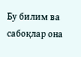Бу билим ва сабоқлар она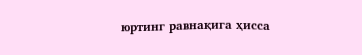юртинг равнақига ҳисса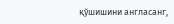қўшишини англасанг,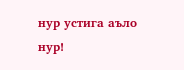нур устига аъло нур!